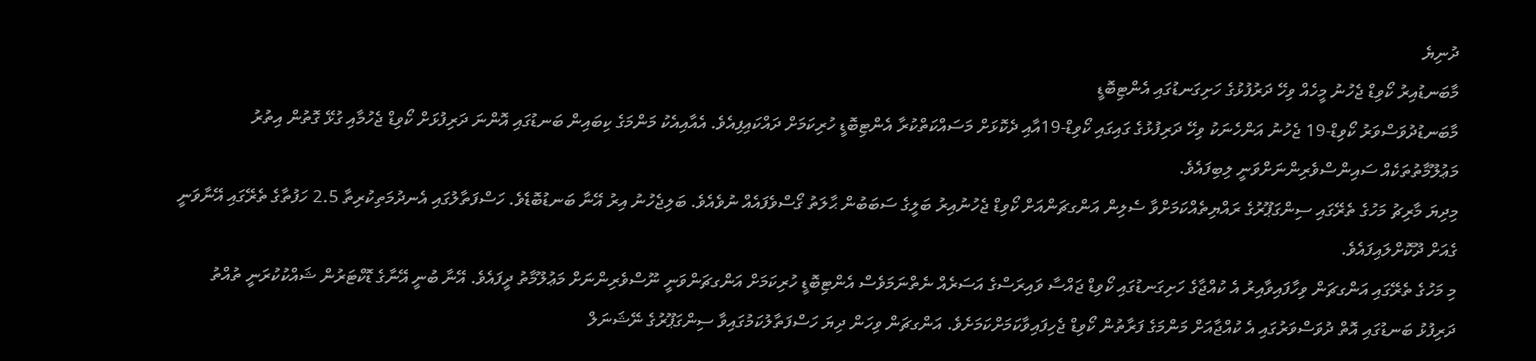ދުނިޔެ
މާބަނޑުއިރު ކޯވިޑް ޖެހުނު މީހެއް ވިހޭ ދަރުފުޅުގެ ހަށިގަނޑުގައި އެންޓިބޮޑީ
މާބަނޑުދުވަސްވަރު ކޯވިޑް-19 ޖެހުނު އަންހެނަކު ވިހޭ ދަރިފުޅުގެ ގައިގައި ކޯވިޑް-19އާއި ދެކޮޅަށް މަސައްކަތްކުރާ އެންޓިބޮޑީ ހުރިކަމަށް ދައްކައިފިއެވެ. އެއާއިއެކު މަންމަގެ ކިބައިން ބަނޑުގައި އޮންނަ ދަރިފުޅަށް ކޯވިޑް ޖެހުމާއި ގުޅޭ ގޮތުން އިތުރު މަޢުލޫމާތުތަކެއް ސައިންސްވެރިންނަށްވަނީ ލިބިފައެވެ.
މިދިޔަ މާރިޗު މަހުގެ ތެރޭގައި ސިންގަޕޫރުގެ ރައްޔިތެއްކަމަށްވާ ސެލިން އަންގޗަންއަށް ކޯވިޑް ޖެހުނުއިރު ބަލީގެ ސަބަބުން ޙާލަތު ގޯސްވެފައެއް ނުވެއެވެ. ބަލިޖެހުނު އިރު އޭނާ ބަނޑުބޮޑެވެ. ހަސްފަތާލުގައި އެނދުމަތިކުރިތާ 2.5 ހަފުތާގެ ތެރޭގައި އޭނާވަނީ ގެއަށް ދޫކޮށްލައިފައެވެ.
މި މަހުގެ ތެރޭގައި އަންގޗަން ވިހާފައިވާއިރު އެ ކުއްޖާގެ ހަށިގަނޑުގައި ކޯވިޑް ޖައްސާ ވައިރަސްގެ އަސަރެއް ނެތްނަމަވެސް އެންޓިބޮޑީ ހުރިކަމަށް އަންގޗަންވަނީ ނޫސްވެރިންނަށް މަޢުލޫމާތު ދީފައެވެ. އޭނާ ބުނީ އޭނާގެ ޑޮކްޓަރުން ޝައްކުކުރަނީ ތުއްތު ދަރިފުޅު ބަނޑުގައި އޮތް ދުވަސްވަރުގައި އެ ކުއްޖާއަށް މަންމަގެ ފަރާތުން ކޯވިޑް ޖެހިފައިވާކަމަށްކަމަށެވެ. އަންގޗަން ވިހަން ދިޔަ ހަސްފަތާލުކަމުގައިވާ ސިންގަޕޫރުގެ ނޭޝަނަލް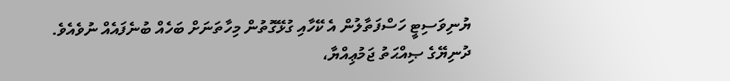ޔުނިވަސިޓީ ހަސްފަތާލުން އެ ކޭހާއި ގުޅޭގޮތުން މިހާތަނަށް ބަހެއް ބުނެފައެއް ނުވެއެވެ.
ދުނިޔޭގެ ޞިއްޙަތު ޖަމުޢިއްޔާ،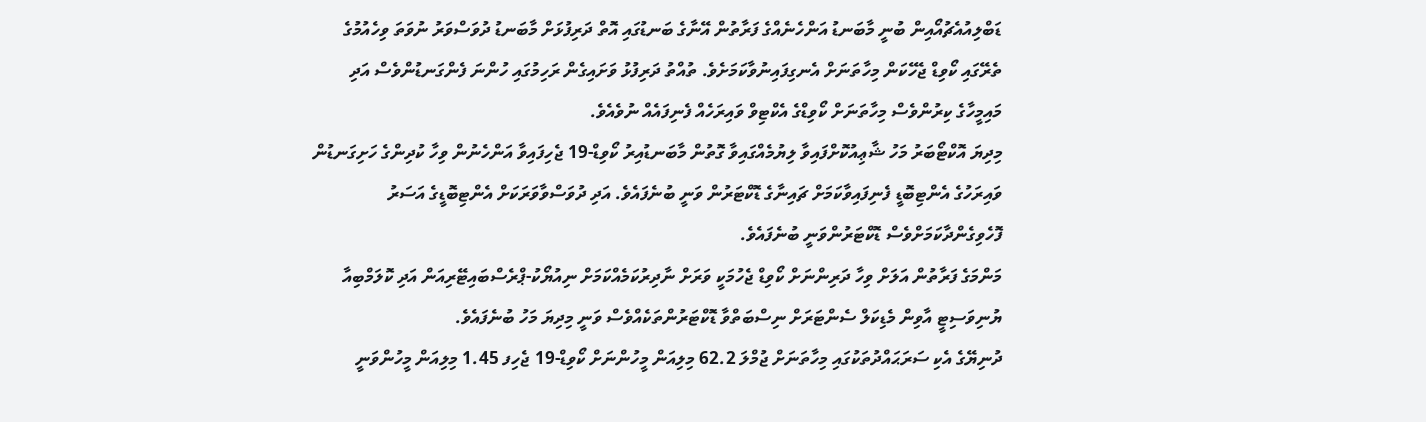ޑަބްލިއުއެޗުއޯއިން ބުނީ މާބަނޑު އަންހެނެއްގެ ފަރާތުން އޭނާގެ ބަނޑުގައި އޮތް ދަރިފުޅަށް މާބަނޑު ދުވަސްވަރު ނުވަތަ ވިހެއުމުގެ ތެރޭގައި ކޯވިޑް ޖެހޭކަން މިހާތަނަށް އެނގިފައިނުވާކަމަށެވެ. ތުއްތު ދަރިފުޅު ވަށައިގެން ރަހިމުގައި ހުންނަ ފެންގަނޑުންވެސް އަދި މައިމީހާގެ ކިރުންވެސް މިހާތަނަށް ކޯވިޑްގެ އެކްޓިވް ވައިރަހެއް ފެނިފައެއް ނުވެއެވެ.
މިދިޔަ އޮކްޓޯބަރު މަހު ޝާޢިއުކޮށްފައިވާ ލިޔުމެއްގައިވާ ގޮތުން މާބަނޑުއިރު ކޯވިޑް-19 ޖެހިފައިވާ އަންހެނުން ވިހާ ކުދިންގެ ހަށިގަނޑުން ވައިރަހުގެ އެންޓިބޮޑީ ފެނިފައިވާކަމަށް ޗައިނާގެ ޑޮކްޓަރުން ވަނީ ބުނެފައެވެ. އަދި ދުވަސްވާވަރަކަށް އެންޓިބޮޑީގެ އަސަރު ފޮހެވިގެންދާކަމަށްވެސް ޑޮކްޓަރުންވަނީ ބުނެފައެވެ.
މަންމަގެ ފަރާތުން އަލަށް ވިހާ ދަރިންނަށް ކޯވިޑް ޖެހުމަކީ ވަރަށް ނާދިރުކަމެއްކަމަށް ނިއުޔޯކު-ޕްރެސްބައިޓޭރިއަން އަދި ކޮލަމްބިއާ ޔުނިވަސިޓީ އާވިން މެޑިކަލް ސެންޓަރަށް ނިސްބަތްވާ ޑޮކްޓަރުންތަކެއްވެސް ވަނީ މިދިޔަ މަހު ބުނެފައެވެ.
ދުނިޔޭގެ އެކި ސަރަޙައްދުތަކުގައި މިހާތަނަށް ޖުމްލަ 62.2 މިލިއަން މީހުންނަށް ކޯވިޑް-19 ޖެހިފ 1.45 މިލިއަން މީހުންވަނީ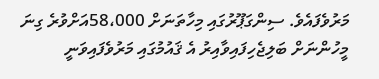މަރުވެފައެވެ. ސިންގަޕޫރުގައި މިހާތަނަށް 58،000އަށްވުރެ ގިނަ މީހުންނަށް ބަލިޖެހިފައިވާއިރު އެ ޤައުމުގައި މަރުވެފައިވަނީ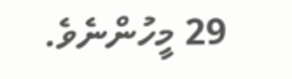29 މީހުންނެވެ.